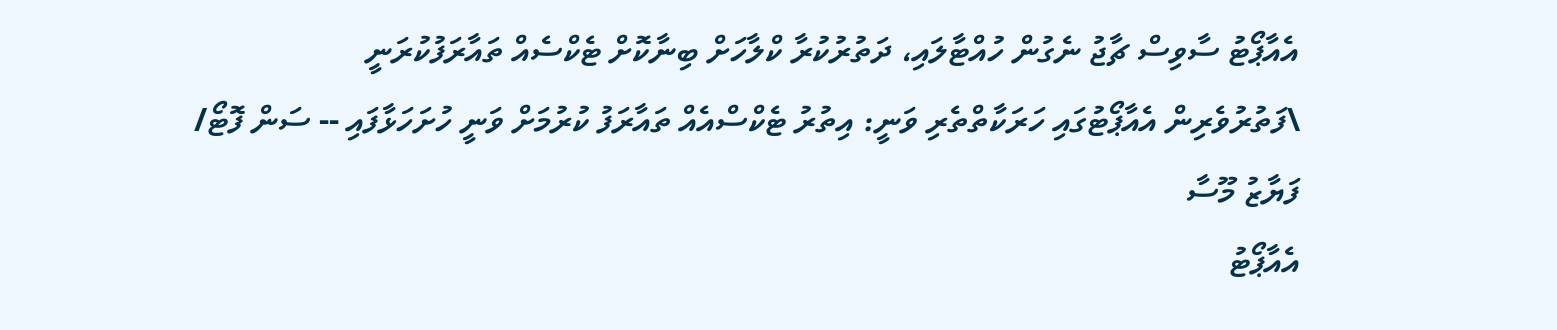އެއާޕޯޓު ސާވިސް ޗާޖު ނެގުން ހުއްޓާލައި، ދަތުރުކުރާ ކްލާހަށް ބިނާކޮށް ޓެކްސެއް ތައާރަފުކުރަނީ
\ފަތުރުވެރިން އެއާޕޯޓުގައި ހަރަކާތްތެރި ވަނީ: އިތުރު ޓެކްސްއެއް ތައާރަފު ކުރުމަށް ވަނީ ހުށަހަޅާފައި -- ސަން ފޮޓޯ/ ފަޔާޒު މޫސާ
އެއާޕޯޓު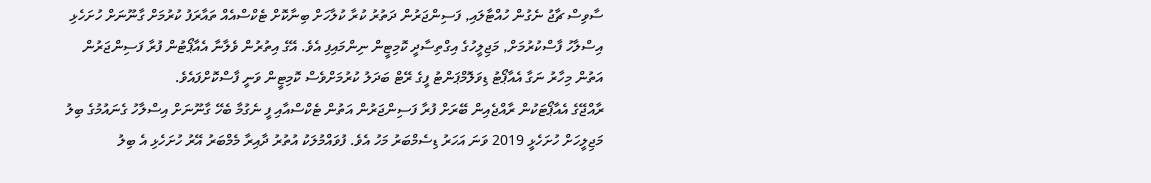ސާވިސް ޗާޖު ނެގުން ހުއްޓާލައި, ފަސިންޖަރުން ދަތުރު ކުރާ ކުލާހަށް ބިނާކޮށް ޓެކްސްއެއް ތައާރަފު ކުރުމަށް ގާނޫނަށް ހުށަހެޅި އިސްލާހު ފާސްކުރުމަށް, މަޖިލީހުގެ އިގްތިސާދީ ކޮމިޓީން ނިންމައިފި އެވެ. އޭގެ އިތުރުން ވެލާނާ އެއާޕޯޓުން ފުރާ ފަސިންޖަރުން އަތުން މިހާރު ނަގާ އެއާޕޯޓު ޑިވަލޮމްޕަންޓު ފީގެ ރޭޓް ބަދަލު ކުރުމަށްވެސް ކޮމިޓީން ވަނީ ފާސްކޮށްފައެވެ.
ރާއްޖޭގެ އެއާޕޯޓަކުން ރާއްޖެއިން ބޭރަށް ފުރާ ފަސިންޖަރުން އަތުން ޓެކްސްއާއި ފީ ނެގުމާ ބެހޭ ގާނޫނަށް އިސްލާހު ގެނައުމުގެ ބިލު މަޖިލީހަށް ހުށަހެޅީ 2019 ވަނަ އަހަރު ޑިސެމްބަރު މަހު އެވެ. ފުވައްމުލަކު އުތުރު ދާއިރާ މެމްބަރު އޭރު ހުށަހެޅި އެ ބިލު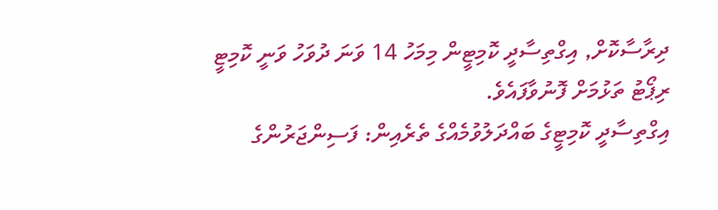ދިރާސާކޮށް, އިގްތިސާދީ ކޮމިޓީން މިމަހު 14 ވަނަ ދުވަހު ވަނީ ކޮމިޓީ ރިޕޯޓު ތަޅުމަށް ފޮނުވާފައެވެ.
އިގްތިސާދީ ކޮމިޓީގެ ބައްދަލުވުމެއްގެ ތެރެއިން: ފަސިންޖަރުންގެ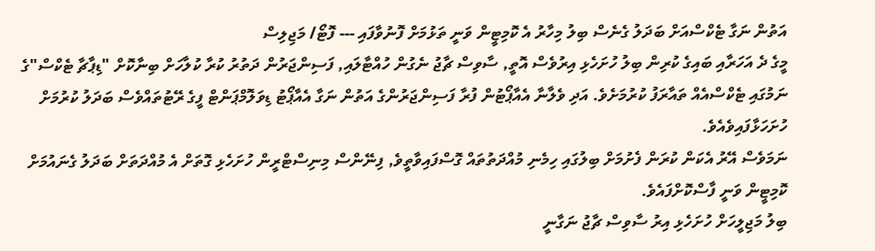އަތުން ނަގާ ޓެކްސްއަށް ބަދަލު ގެނެސް ބިލު މިހާރު އެ ކޮމިޓީން ވަނީ ތަޅުމަށް ފޮނުވާފައި --- ފޮޓޯ/ މަޖިލިސް
މީގެ ދެ އަހަރާއި ބައިގެ ކުރިން ބިލު ހުށަހެޅި އިރުވެސް އޮތީ, ސާވިސް ޗާޖު ނެގުން ހުއްޓާލައި, ފަސިންޖަރުން ދަތުރު ކުރާ ކުލާހަށް ބިނާކޮށް "ޑިޕާޗާ ޓެކްސް"ގެ ނަމުގައި ޓެކްސްއެއް ތައާރަފު ކުރުމަށެވެ. އަދި ވެލާނާ އެއާޕޯޓުން ފުރާ ފަސިންޖަރުންގެ އަތުން ނަގާ އެއާޕޯޓު ޑިވަލޮމްޕަންޓް ފީގެ ރޭޓުތައްވެސް ބަދަލު ކުރުމަށް ހުށަހަޅާފައިވެއެވެ.
ނަމަވެސް އޭރު އެކަން ކުރަން ފެށުމަށް ބިލުގައި ހިމެނި މުއްދަތުތައް ގޮސްފައިވާތީވެ, ފިނޭންސް މިނިސްޓްރީން ހުށަހެޅި ގޮތަށް އެ މުއްދަތަށް ބަދަލު ގެނައުމަށް ކޮމިޓީން ވަނީ ފާސްކޮށްފައެވެ.
ބިލު މަޖިލީހަށް ހުށަހެޅި އިރު ސާވިސް ޗާޖު ނަގާނީ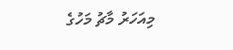މިއަހަރު މާޗު މަހުގެ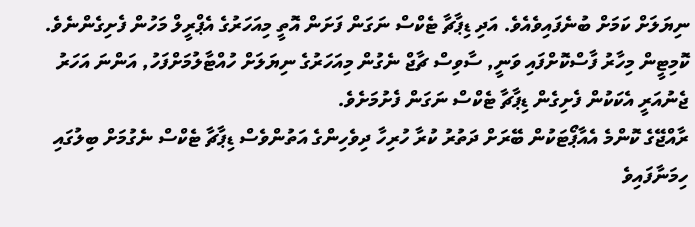ނިޔަލަށް ކަމަށް ބުނެފައިވެއެވެ. އަދި ޑިޕާޗާ ޓެކްސް ނަގަން ފަށަން އޮތީ މިއަހަރުގެ އެޕްރީލް މަހުން ފެށިގެންނެވެ.
ކޮމިޓީން މިހާރު ފާސްކޮށްފައި ވަނީ, ސާވިސް ޗާޖް ނެގުން މިއަހަރުގެ ނިޔަލަށް ހުއްޓާލުމަށްފަހު, އަންނަ އަހަރު ޖެނުއަރީ އެކަކުން ފެށިގެން ޑިޕާޗާ ޓެކްސް ނަގަން ފެށުމަށެވެ.
ރާއްޖޭގެ ކޮންމެ އެއާޕޯޓަކުން ބޭރަށް ދަތުރު ކުރާ ހުރިހާ ދިވެހިންގެ އަތުންވެސް ޑިޕާޗާ ޓެކްސް ނެގުމަށް ބިލުގައި ހިމަނާފައިވެ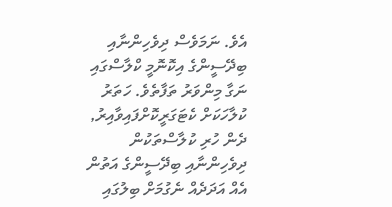އެވެ. ނަމަވެސް ދިވެހިންނާއި ބިދޭސީންގެ އިކޮނޮމީ ކްލާސްގައި ނަގާ މިންވަރު ތަފާތެވެ. ހަތަރު ކުލާހަކަށް ކެޓަގަރީކޮށްފައިވާއިރު, ދެން ހުރި ކުލާސްތަކުން ދިވެހިންނާއި ބިދޭސީންގެ އަތުން އެއް އަދަދެއް ނެގުމަށް ބިލުގައި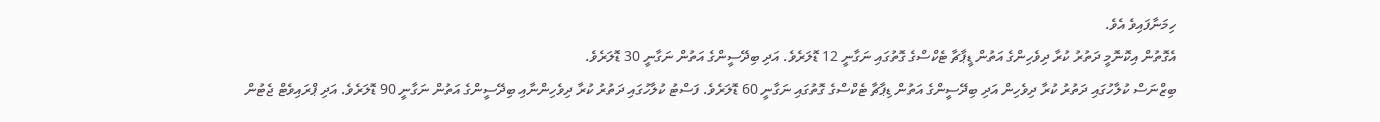ހިމަނާފައިވެ އެވެ.
އެގޮތުން އިކޮނޮމީ ދަތުރު ކުރާ ދިވެހިންގެ އަތުން ޑީޕާޗާ ޓެކްސްގެ ގޮތުގައި ނަގާނީ 12 ޑޮލަރެވެ. އަދި ބިދޭސީންގެ އަތުން ނަގާނީ 30 ޑޮލަރެވެ.
ބިޒްނަސް ކުލާހުގައި ދަތުރު ކުރާ ދިވެހިން އަދި ބިދޭސީންގެ އަތުން ޑިޕާޗާ ޓެކްސްގެ ގޮތުގައި ނަގާނީ 60 ޑޮލަރެވެ. ފަސްޓު ކުލާހުގައި ދަތުރު ކުރާ ދިވެހިންނާއި ބިދޭސީންގެ އަތުން ނަގާނީ 90 ޑޮލަރެވެ. އަދި ޕްރައިވެޓް ޖެޓުން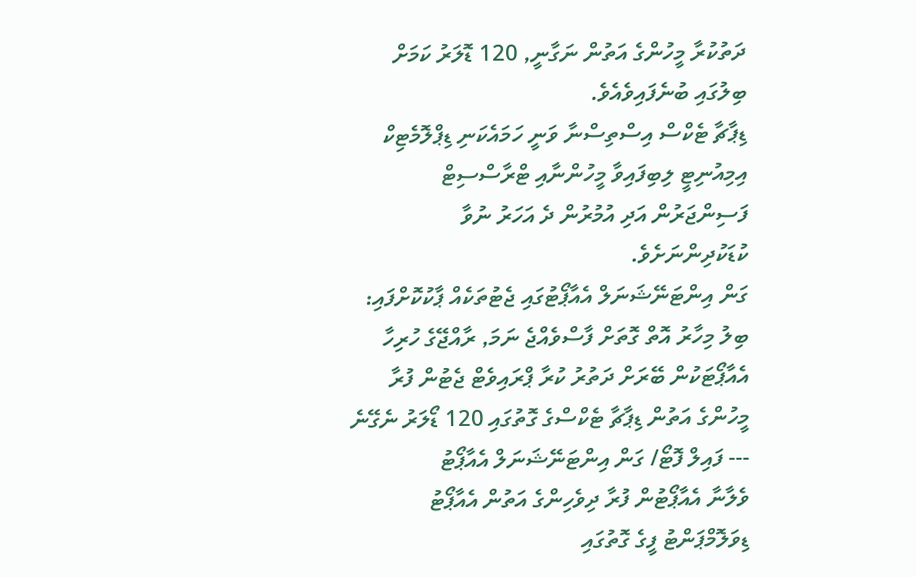ދަތުކުރާ މީހުންގެ އަތުން ނަގާނީ, 120 ޑޮލަރު ކަމަށް ބިލުގައި ބުނެފައިވެއެވެ.
ޑިޕާޗާ ޓެކްސް އިސްތިސްނާ ވަނީ ހަމައެކަނި ޑިޕްލޮމެޓިކް އިމިއުނިޓީ ލިބިފައިވާ މީހުންނާއި ޓްރާސްސިޓް ފަސިންޖަރުން އަދި އުމުރުން ދެ އަހަރު ނުވާ ކުޑަކުދިންނަށެވެ.
ގަން އިންޓަނޭޝަނަލް އެއާޕޯޓުގައި ޖެޓުތަކެއް ޕާކުކޮށްފައި: ބިލު މިހާރު އޮތް ގޮތަށް ފާސްވެއްޖެ ނަމަ, ރާއްޖޭގެ ހުރިހާ އެއާޕޯޓަކުން ބޭރަށް ދަތުރު ކުރާ ޕްރައިވެޓް ޖެޓުން ފުރާ މީހުންގެ އަތުން ޑިޕާޗާ ޓެކްސްގެ ގޮތުގައި 120 ޑޯލަރު ނެގޭނެ --- ފައިލް ފޮޓޯ/ ގަން އިންޓަނޭޝަނަލް އެއާޕޯޓު
ވެލާނާ އެއާޕޯޓުން ފުރާ ދިވެހިންގެ އަތުން އެއާޕޯޓު ޑިވަލޮމްޕަންޓު ފީގެ ގޮތުގައި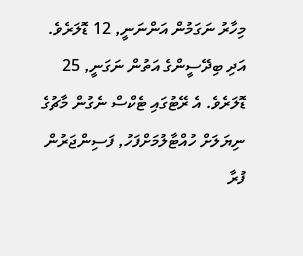މިހާރު ނަގަމުން އަންނަނީ, 12 ޑޮލަރެވެ. އަދި ބިދޭސީންގެ އަތުން ނަގަނީ, 25 ޑޮލަރެވެ. އެ ރޭޓުގައި ޓެކްސް ނެގުން މާޗުގެ ނިޔަލަށް ހުއްޓާލުމަށްފަހު, ފަސިންޖަރުން ފުރާ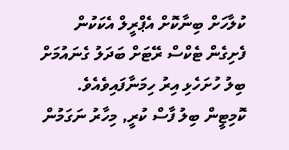ކުލާހަށް ބިނާކޮށް އެޕްރީލް އެކަކުން ފެށިގެން ޓެކްސް ރޭޓަށް ބަދަލު ގެނައުމަށް ބިލު ހުށަހެޅި އިރު ހިމަނާފައިވެއެވެ.
ކޮމިޓީން ބިލު ފާސް ކުރީ, މިހާރު ނަގަމުން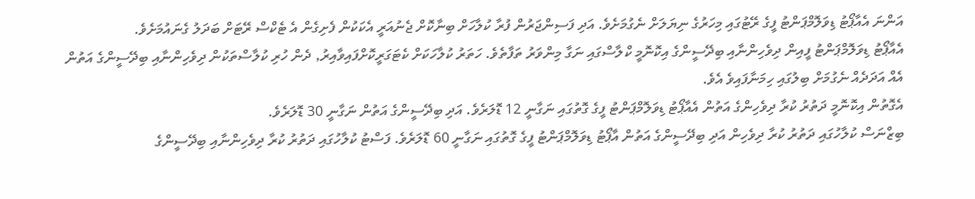އަންނަ އެއާޕޯޓު ޑިވަލޮމްޕަންޓު ފީގެ ރޭޓުގައި މިހަރުގެ ނިޔަލަށް ނެގުމަށެވެ. އަދި ފަސިންޖަރުން ފުރާ ކުލާހަށް ބިނާކޮށް ޖެނުއަރީ އެކަކުން ފެށިގެން އެ ޓެކްސް ރޭޓަށް ބަދަލު ގެނައުމަށެވެ.
އެއާޕޯޓު ޑިވަލޮމްޕަންޓު ފީއިން ދިވެހިންނާއި ބިދޭސީންގެ އިކޮނޮމީ ކްލާސްގައި ނަގާ މިންވަރު ތަފާތެވެ. ހަތަރު ކުލާހަކަށް ކެޓަގަރީކޮށްފައިވާއިރު, ދެން ހުރި ކުލާސްތަކުން ދިވެހިންނާއި ބިދޭސީންގެ އަތުން އެއް އަދަދެއް ނެގުމަށް ބިލުގައި ހިމަނާފައިވެ އެވެ.
އެގޮތުން އިކޮނޮމީ ދަތުރު ކުރާ ދިވެހިންގެ އަތުން އެއާޕޯޓު ޑިވަލޮމްޕަންޓު ފީގެ ގޮތުގައި ނަގާނީ 12 ޑޮލަރެވެ. އަދި ބިދޭސީންގެ އަތުން ނަގާނީ 30 ޑޮލަރެވެ.
ބިޒްނަސް ކުލާހުގައި ދަތުރު ކުރާ ދިވެހިން އަދި ބިދޭސީންގެ އަތުން އާޕޯޓު ޑިވަލޮމްޕަންޓު ފީގެ ގޮތުގައި ނަގާނީ 60 ޑޮލަރެވެ. ފަސްޓު ކުލާހުގައި ދަތުރު ކުރާ ދިވެހިންނާއި ބިދޭސީންގެ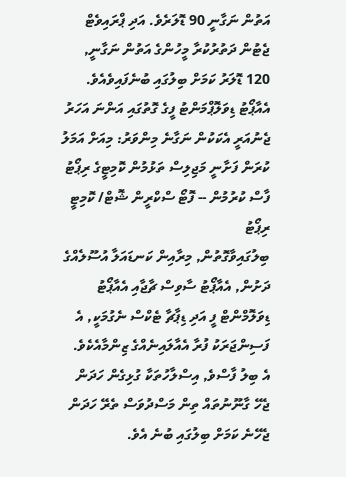އަތުން ނަގާނީ 90 ޑޮލަރެވެ. އަދި ޕްރައިވެޓް ޖެޓުން ދަތުރުކުރާ މީހުންގެ އަތުން ނަގާނީ, 120 ޑޮލަރު ކަމަށް ބިލުގައި ބުނެފައިވެއެވެ.
އެއާޕޯޓު ޑިވަލޮޕްމަންޓު ފީގެ ގޮތުގައި އަންނަ އަހަރު ޖެނުއަރީ އެކަކުން ނަގާނެ މިންވަރު: މިއަށް އަމަލު ކުރަން ފަށާނީ މަޖިލިސް ތަޅުމުން ކޮމިޓީގެ ރިޕޯޓު ފާސް ކުރުމުން -- ފޮޓޯ ސްކްރީން ޝޮޓް/ ކޮމިޓީ ރިޕޯޓު
ބިލުގައިވާގޮތުން, މިރާއިން ކަނޑައަލާ އުސޫލެއްގެ ދަށުން, އެއާޕޯޓު ސާވިސް ޗާޖާއި އެއާޕޯޓު ޑިވަލޮމްންޓް ފީ އަދި ޑިޕާޗާ ޓެކްސް ނެގުމަކީ, އެ ފަސިންޖަރަކު ފުރާ އެއާލައިނެއްގެ ޒިންމާއެކެވެ.
އެ ބިލު ފާސްވެ, އިސްލާހުތަކާ ގުޅިގެން ހަދަން ޖެހޭ ގާނޫނުތައް ތިން މަސްދުވަސް ތެރޭ ހަދަން ޖެހޭނެ ކަމަށް ބިލުގައި ބުނެ އެވެ.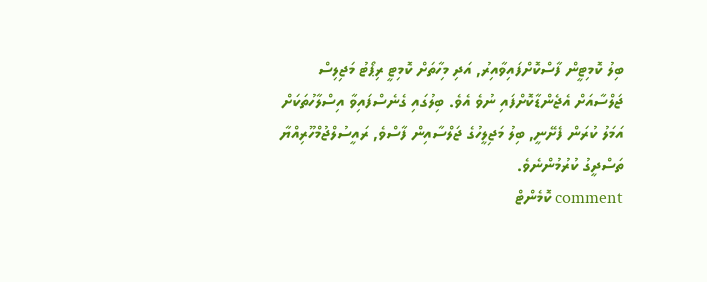ބިލު ކޮމިޓީން ފާސްކޮށްފައިވާއިރު, އަދި މިހާތަށް ކޮމިޓީ ރިޕޯޓު މަޖިލިސް ޖަލްސާއަށް އެޖެންޑާކޮށްފައި ނުވެ އެވެ. ބިލުގައި ގެނެސްފައިވާ އިސްލާހުތަކަށް އަމަލު ކުރަން ފެށޭނީ, ބިލު މަޖިލީހުގެ ޖަލްސާއިން ފާސްވެ, ރައީސުލްޖުމްހޫރިއްޔާ ތަސްދީގު ކުރުމުންނެވެ.
comment ކޮމެންޓް